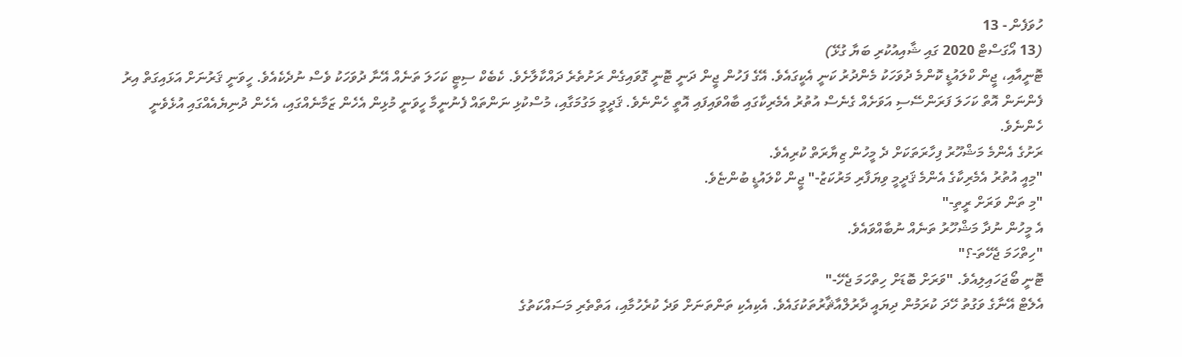ހުވަފެން - 13
(13 އޯގަސްޓް 2020 ގައި ޝާއިއުކުރި ބަޔާ ގުޅޭ)
ޓޮނީއާއި، ޖީން ކްލައުޑީ ކޮންމެ ދުވަހަކު މެންދުރު ކަނީ އެކީގައެވެ. އޭގެ ފަހުން ޖީން ދަނީ ޓޮނީ ގޮވައިގެން ރަށުތެރެ ދައްކާލާށެވެ. ކެބެކް ސިޓީ ކަހަލަ ތަނެއް އޭނާ ދުވަހަކު ވެސް ނުދެކެއެވެ. ހީވަނީ ޤަރުނަށް އަޅައިގަތް އިރު ފެންނަން އޮތް ކަހަލަ ފަރަންސޭސި އަވަށެއް ގެނެސް އުތުރު އެމެރިކާގައި ބާއްވައިފައި އޮތީ ހެންނެވެ. ޤަދީމީ މަގުމަގާއި، މުސްކުޅި ނަންތައް ފެނުނީމާ ހީވަނީ މުޅިން އެހެން ޒަމާނެއްގައި، އެހެން ދުނިޔެއެއްގައި އުޅެވެނީ ހެންނެވެ.
ރަށުގެ އެންމެ މަޝްހޫރު ފިހާރަތަކަށް ދެ މީހުން ޒިޔާރަތް ކުރިއެވެ.
"މިއީ އުތުރު އެމެރިކާގެ އެންމެ ޤަދީމީ ވިޔަފާރި މަރުކަޒު-" ޖީން ކްލައުޑީ ބުންޏެވެ.
"މި ތަން ވަރަށް ރީތި-"
އެ މީހުން ނުދާ މަޝްހޫރު ތަނެއް ނުބާއްވައެވެ.
"ހިތްހަމަ ޖެހޭތަ-؟"
ޓޮނީ ބޯޖަހައިލިއެވެ. "ވަރަށް ބޮޑަށް ހިތްހަމަ ޖެހޭ-"
އެލެޓް އޭނާގެ ވަގުތު ހޭދަ ކުރަމުން ދިޔައީ ދާރުލްއާޘާރުތަކުގައެވެ. އެކިއެކި ތަންތަނަށް ވަދެ ކުރެހުމާއި، އަތްތެރި މަސައްކަތުގެ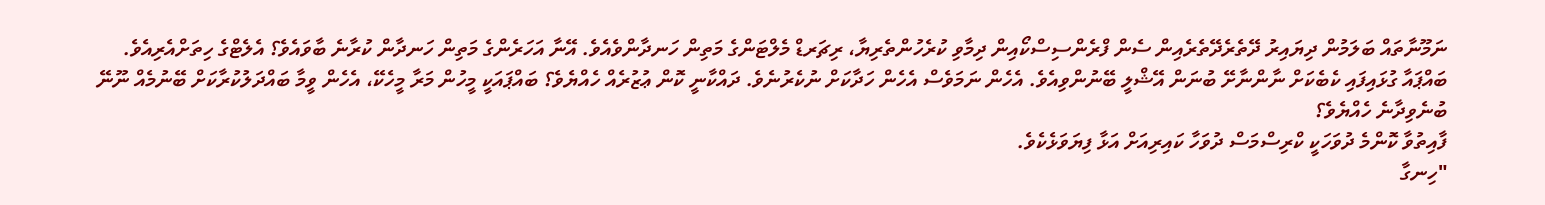ނަމޫނާތައް ބަލަމުން ދިޔައިރު ދޭތެރެދޭތެރެއިން ސެން ފްރެންސިސްކޯއިން ދިމާވި ކުރެހުންތެރިޔާ، ރިޗަރޑް މެލްޓަންގެ މަތިން ހަނދާންވެއެވެ. އޭނާ އަހަރެންގެ މަތިން ހަނދާން ކުރާނެ ބާވައެވެ؟ އެލެޓްގެ ހިތަށްއެރިއެވެ.
ބައްޕައާ ގުޅައިފައި ކެބެކަށް ނާންނާށޭ ބުނަން އޭޝްލީ ބޭނުންވިއެވެ. އެހެން ނަމަވެސް އެހެން ހަދާކަށް ނުކެރުނެވެ. ދައްކާނީ ކޮން ޢުޒުރެއް ހެއްޔެވެ؟ ބައްޕައަކީ މީހުން މަރާ މީހެކޭ، އެހެން ވީމާ ބައްދަލުކުރާކަށް ބޭނުމެއް ނޫނޭ ބުނެވިދާނެ ހެއްޔެވެ؟
ފާއިތުވާ ކޮންމެ ދުވަހަކީ ކްރިސްމަސް ދުވަހާ ކައިރިއަށް އަޅާ ފިޔަވަޅެކެވެ.
"ހިނގާ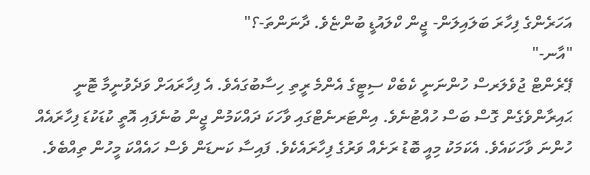އަހަރެންގެ ފިހާރަ ބަލައިލަން- ޖީން ކްލައުޑީ ބުންޏެވެ. ދާނަންތަ-؟"
"އާނ-"
ޕޭރެންޓް ޖުވެލަރސް ހުންނަނީ ކެބެކް ސިޓީގެ އެންމެ ރީތި ހިސާބުގައެވެ. އެ ފިހާރައަށް ވަދެވުނީމާ ޓޮނީ ޙައިރާންވެގެން ގޮސް ބަސް ހުއްޓުނެވެ. އިންޓަރނެޓްގައި ވާހަކަ ދައްކަމުން ޖީން ބުނެފައި އޮތީ ކުޑަކުޑަ ފިހާރައެއް ހުންނަ ވާހަކައެވެ. އެކަމަކު މިއީ ބޮޑު ރަށެއް ވަރުގެ ފިހާރައެކެވެ. ފައިސާ ކަނޑަން ވެސް ހައެއްކަ މީހުން ތިއްބެވެ.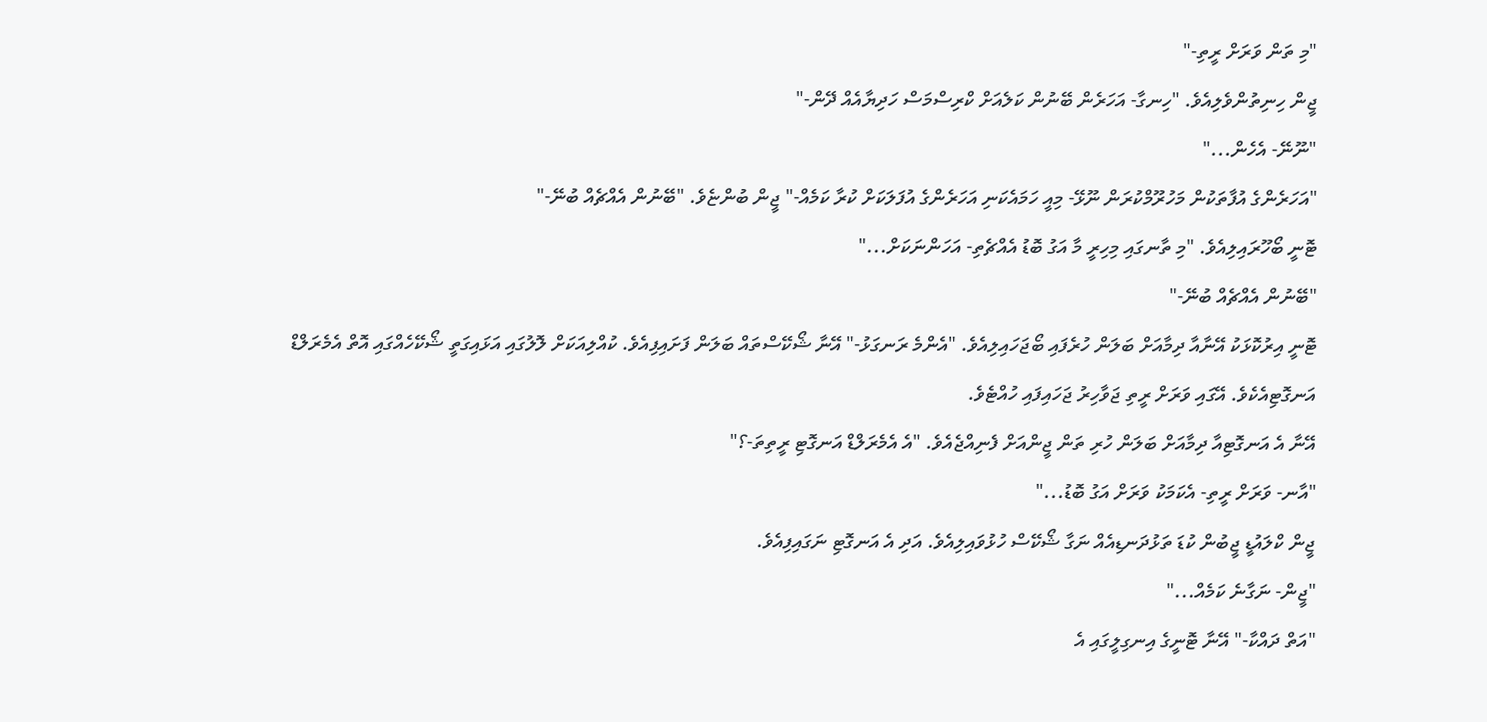"މި ތަން ވަރަށް ރީތި-"
ޖީން ހިނިތުންވެލިއެވެ. "ހިނގާ- އަހަރެން ބޭނުން ކަލެއަށް ކްރިސްމަސް ހަދިޔާއެއް ދޭން-"
"ނޫނޭ- އެހެން..."
"އަހަރެންގެ އުފާތަކުން މަހުރޫމްކުރަން ނޫޅޭ- މިއީ ހަމައެކަނި އަހަރެންގެ އުފަލަކަށް ކުރާ ކަމެއް-" ޖީން ބުންޏެވެ. "ބޭނުން އެއްޗެއް ބުނޭ-"
ޓޮނީ ބޯހޫރައިލިއެވެ. "މި ތާނގައި މިހިރީ މާ އަގު ބޮޑު އެއްޗެތި- އަހަންނަކަށް..."
"ބޭނުން އެއްޗެއް ބުނޭ-"
ޓޮނީ އިރުކޮޅަކު އޭނާއާ ދިމާއަށް ބަލަން ހުރެފައި ބޯޖަހައިލިއެވެ. "އެންމެ ރަނގަޅު-" އޭނާ ޝޯކޭސްތައް ބަލަން ފަށައިފިއެވެ. ކުއްލިއަކަށް ލޮލުގައި އަޅައިގަތީ ޝޯކޭހެއްގައި އޮތް އެމެރަލްޑް އަނގޮޓިއެކެވެ. އޭގައި ވަރަށް ރީތި ޖަވާހިރު ޖަހައިފައި ހުއްޓެވެ.
އޭނާ އެ އަނގޮޓިއާ ދިމާއަށް ބަލަން ހުރި ތަން ޖީންއަށް ފެނިއްޖެއެވެ. "އެ އެމެރަލްޑް އަނގޮޓި ރީތިތަ-؟"
"އާނ- ވަރަށް ރީތި- އެކަމަކު ވަރަށް އަގު ބޮޑު..."
ޖީން ކްލައުޑީ ޖީބުން ކުޑަ ތަޅުދަނޑިއެއް ނަގާ ޝޯކޭސް ހުޅުވައިލިއެވެ. އަދި އެ އަނގޮޓި ނަގައިފިއެވެ.
"ޖީން- ނަގާނެ ކަމެއް..."
"އަތް ދައްކާ-" އޭނާ ޓޮނީގެ އިނގިލީގައި އެ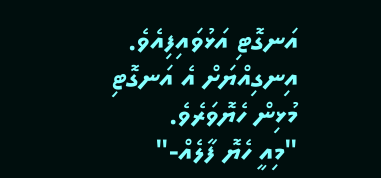އަނގޮޓި އަޅުވައިފިއެވެ. އިނގިއްޔަށް އެ އަނގޮޓި މުޅިން ހެޔޮވަރެވެ.
"މިއީ ހެޔޮ ފާލެއް-"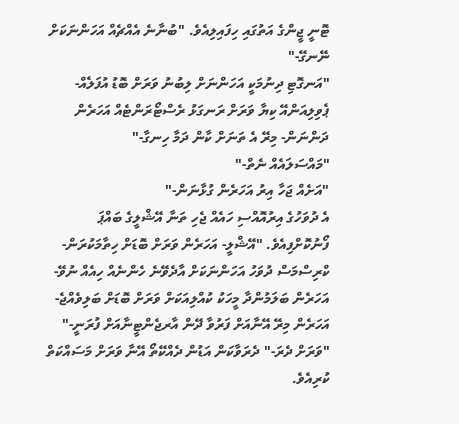ޓޮނީ ޖީންގެ އަތުގައި ހިފައިލިއެވެ. "ބުނާނެ އެއްޗެއް އަހަންނަކަށް ނޭނގޭ-"
"އަނގޮޓި ދިނުމަކީ އަހަންނަށް ލިބުނު ވަރަށް ބޮޑު އުފަލެއް- ޕެވިލިއަންއޭ ކިޔާ ވަރަށް ރަނގަޅު ރެސްޓޯރަންޓެއް އަހަރެން ދަންނަން- މިރޭ އެ ތަނަށް ކާން ދަމާ ހިނގާ-"
"މައްސަލައެއް ނެތް-"
"އަށެއް ޖަހާ އިރު އަހަރެން ގުޅާނަން-"
އެ ދުވަހުގެ އިރުއޮއްސި ހައެއް ޖެހި ތަނާ އޭޝްލީގެ ބައްޕަ ފޯނުކޮށްފިއެވެ. "އޭޝްލީ- އަހަރެން ވަރަށް ބޮޑަށް ހިތާމަކުރަން- ކްރިސްމަސް ދުވަހު އަހަންނަކަށް އާދެވޭނެ ހެންނެއް ހިއެއް ނުވޭ- އަހަރެން ބަލަމުންދާ މީހަކު ކުއްލިއަކަށް ވަރަށް ބޮޑަށް ބަލިވެއްޖެ- އަހަރެން މިރޭ އޭނާއަށް ފަރުވާ ދޭން އާރޖެންޓީނާއަށް ފުރަނީ-"
"ވަރަށް ދެރަ-" ދެރަވާކަން އަޑުން ދެއްކޭތޯ އޭނާ ވަރަށް މަސައްކަތް ކުރިއެވެ.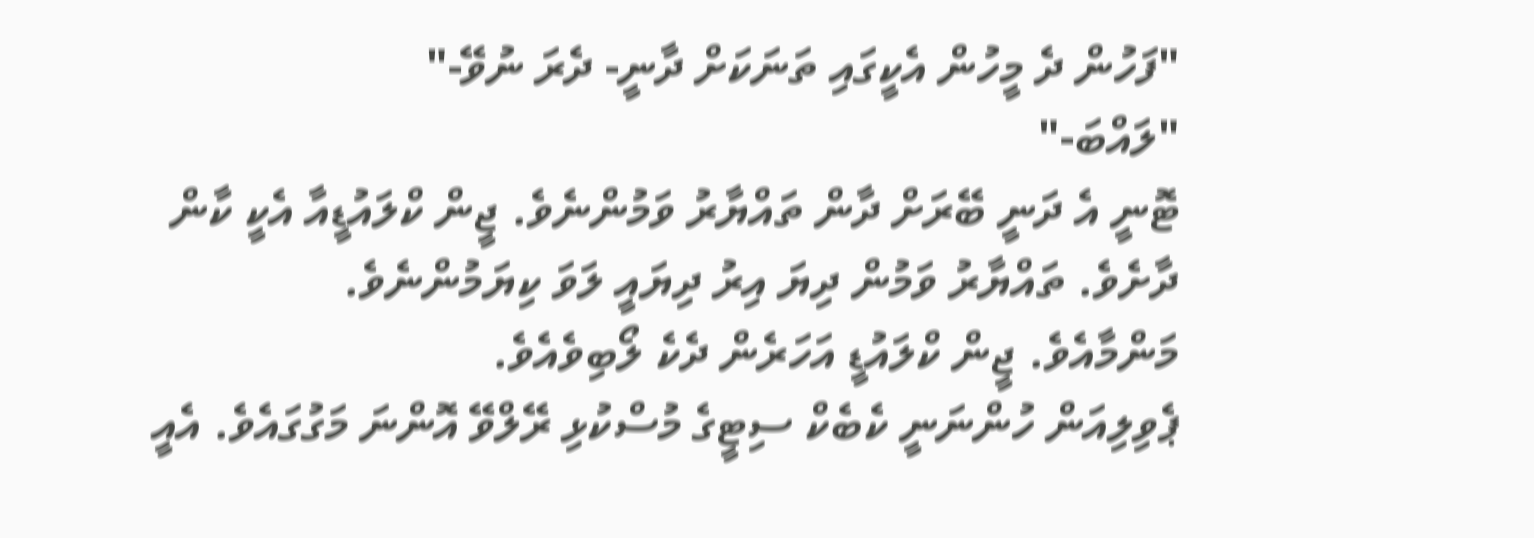"ފަހުން ދެ މީހުން އެކީގައި ތަނަކަށް ދާނީ- ދެރަ ނުވޭ-"
"ލައްބަ-"
ޓޮނީ އެ ދަނީ ބޭރަށް ދާން ތައްޔާރު ވަމުންނެވެ. ޖީން ކްލައުޑީއާ އެކީ ކާން ދާށެވެ. ތައްޔާރު ވަމުން ދިޔަ އިރު ދިޔައީ ލަވަ ކިޔަމުންނެވެ.
މަންމާއެވެ. ޖީން ކްލައުޑީ އަހަރެން ދެކެ ލޯބިވެއެވެ.
ޕެވިލިއަން ހުންނަނީ ކެބެކް ސިޓީގެ މުސްކުޅި ރޭލްވޭ އޮންނަ މަގުގައެވެ. އެއީ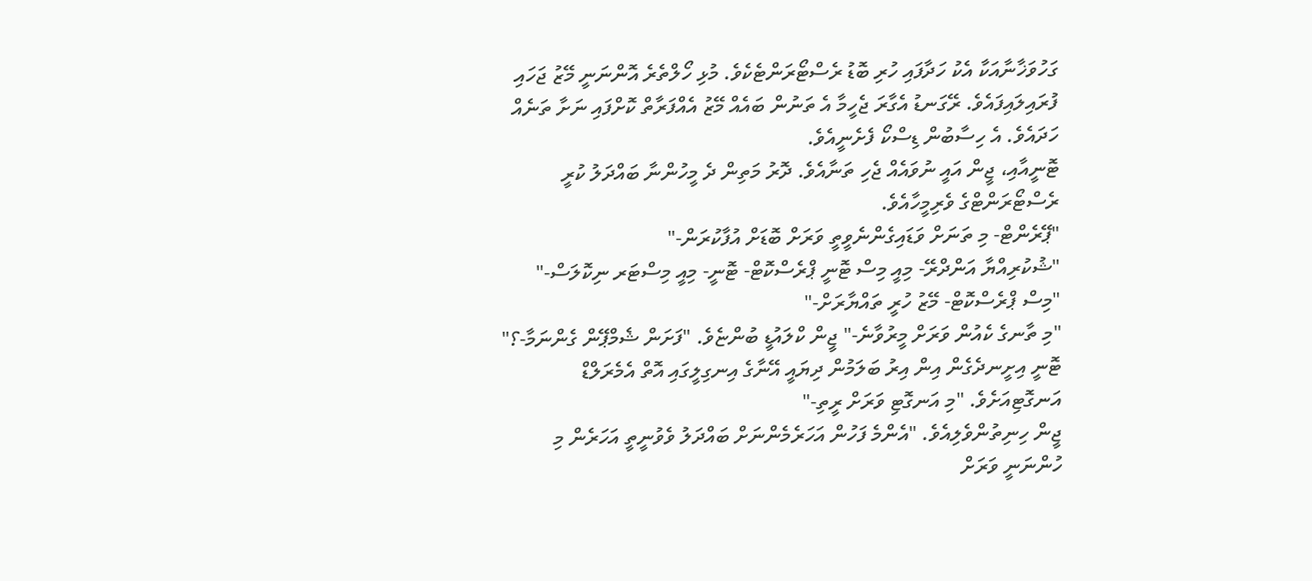ގަހުވަޚާނާއަކާ އެކު ހަދާފައި ހުރި ބޮޑު ރެސްޓޯރަންޓެކެވެ. މުޅި ހޯލްތެރެ އޮންނަނީ މޭޒު ޖަހައި ފުރައިލައިފައެވެ. ރޭގަނޑު އެގާރަ ޖެހީމާ އެ ތަނުން ބައެއް މޭޒު އެއްފަރާތް ކޮށްފައި ނަށާ ތަނެއް ހަދައެވެ. އެ ހިސާބުން ޑިސްކޯ ފެށެނީއެވެ.
ޓޮނީއާއި، ޖީން އައީ ނުވައެއް ޖެހި ތަނާއެވެ. ދޮރު މަތިން ދެ މީހުންނާ ބައްދަލު ކުރީ ރެސްޓޯރަންޓްގެ ވެރިމީހާއެވެ.
"ޕޭރެންޓް- މި ތަނަށް ވަޑައިގެންނެވީތީ ވަރަށް ބޮޑަށް އުފާކުރަން-"
"ޝުކުރިއްޔާ އަންދްރޭ- މިއީ މިސް ޓޮނީ ޕްރެސްކޮޓް- ޓޮނީ- މިއީ މިސްޓަރ ނިކޮލަސް-"
"މިސް ޕްރެސްކޮޓް- މޭޒު ހުރީ ތައްޔާރަށް-"
"މި ތާނގެ ކެއުން ވަރަށް މީރުވާނެ-" ޖީން ކްލައުޑީ ބުންޏެވެ. "ފަށަން ޝެމްޕޭން ގެންނަމާ-؟"
ޓޮނީ އިށީނދެގެން އިން އިރު ބަލަމުން ދިޔައީ އޭނާގެ އިނގިލީގައި އޮތް އެމެރަލްޑް އަނގޮޓިއަށެވެ. "މި އަނގޮޓި ވަރަށް ރީތި-"
ޖީން ހިނިތުންވެލިއެވެ. "އެންމެ ފަހުން އަހަރެމެންނަށް ބައްދަލު ވެވުނީތީ އަހަރެން މި ހުންނަނީ ވަރަށް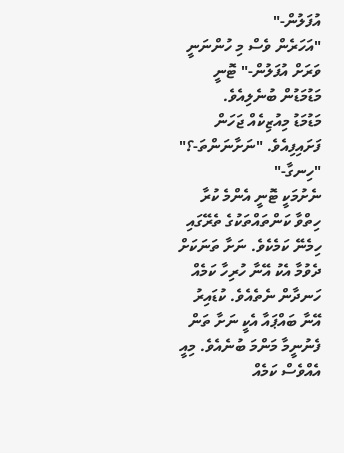އުފަލުން-"
"އަހަރެން ވެސް މި ހުންނަނީ ވަރަށް އުފަލުން-" ޓޮނީ މަޑުމަޑުން ބުނެލިއެވެ.
މަޑުމަޑު މިއުޒިކެއް ޖަހަން ފަށައިފިއެވެ. "ނަށާނަންތަ-؟"
"ހިނގާ-"
ނެށުމަކީ ޓޮނީ އެންމެ ކުރާ ހިތްވާ ކަންތައްތަކުގެ ތެރޭގައި ހިމެނޭ ކަމެކެވެ. ނަށާ ތަނަކަށް ދެވުމާ އެކު އޭނާ ހުރިހާ ކަމެއް ހަނދާން ނެތެއެވެ. ކުޑައިރު އޭނާ ބައްޕައާ އެކީ ނަށާ ތަން ފެނުނީމާ މަންމަ ބުނެއެވެ. މިއީ އެއްވެސް ކަމެއް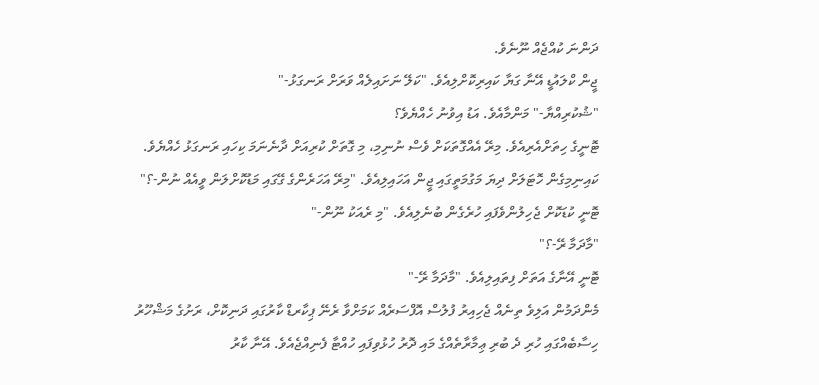ދަންނަ ކުއްޖެއް ނޫނެވެ.
ޖީން ކްލައުޑީ އޭނާ ގަޔާ ކައިރިކޮށްލިއެވެ. "ކަލޭ ނަށައިލެއް ވަރަށް ރަނގަޅު-"
"ޝުކުރިއްޔާ-" މަންމާއެވެ. އަޑު އިވުނު ހެއްޔެވެ؟
ޓޮނީގެ ހިތަށްއެރިއެވެ. މިރޭ އެއްގޮތަކަށް ވެސް ނުނިމި، މި ގޮތަށް ކުރިއަށް ދާނެނަމަ ކިހައި ރަނގަޅު ހެއްޔެވެ.
ކައިނިމިގެން ހޮޓަލަށް ދިޔަ މަގުމަތީގައި ޖީން އަހައިލިއެވެ. "މިރޭ އަހަރެންގެ ގޭގައި މަޑުކޮށްލަން ވީއެއް ނުން-؟"
ޓޮނީ ކުޑަކޮށް ޖެހިލުންވެފައި ހުރެގެން ބުނެލިއެވެ. "މި ރެއަކު ނޫން-"
"މާދަމާ ރޭ-؟"
ޓޮނީ އޭނާގެ އަތަށް ފިތައިލިއެވެ. "މާދަމާ ރޭ-"
މެންދަމުން އަލިވެ ތިނެއް ޖެހިއިރު ފުލުސް އޮފްސަރެއް ކަމަށްވާ ރެނޭ ޕިކާރޑް ކާރުގައި ދަނިކޮށް، ރަށުގެ މަޝްހޫރު ހިސާބެއްގައި ހުރި ދެ ބުރި ޢިމާރާތެއްގެ މައި ދޮރު ހުޅުވިފައި ހުއްޓާ ފެނިއްޖެއެވެ. އޭނާ ކާރު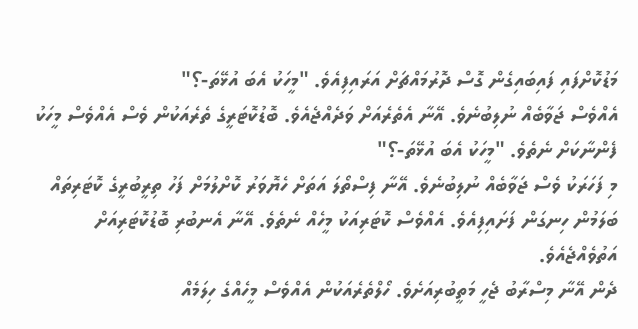މަޑުކޮށްފައި ފައިބައިގެން ގޮސް ދޮރުމައްޗަށް އަރައިފިއެވެ. "މީހަކު އެބަ އުޅޭތަ-؟"
އެއްވެސް ޖަވާބެއް ނުލިބުނެވެ. އޭނާ އެތެރެއަށް ވަދެއްޖެއެވެ. ބޮޑުކޮޓަރީގެ ތެރެއަކުން ވެސް އެއްވެސް މީހަކު ފެންނާކަށް ނެތެވެ. "މީހަކު އެބަ އުޅޭތަ-؟"
މި ފަހަރަކު ވެސް ޖަވާބެއް ނުލިބުނެވެ. އޭނާ ފިސްތޯލަ އަތަށް ހެޔޮވަރު ކޮށްލުމަށް ފަހު ތިރީބުރީގެ ކޮޓަރިތައް ބަލަމުން ހިނގަން ފަށައިފިއެވެ. އެއްވެސް ކޮޓަރިއަކު މީހެއް ނެތެވެ. އޭނާ އެނބުރި ބޮޑުކޮޓަރިއަށް އަތުވެއްޖެއެވެ.
ދެން އޭނާ މިސްރާބު ޖެހީ މަތީބުރިއަށެވެ. ހޯލްތެރެއަކުން އެއްވެސް މީހެއްގެ ހިލަމެއް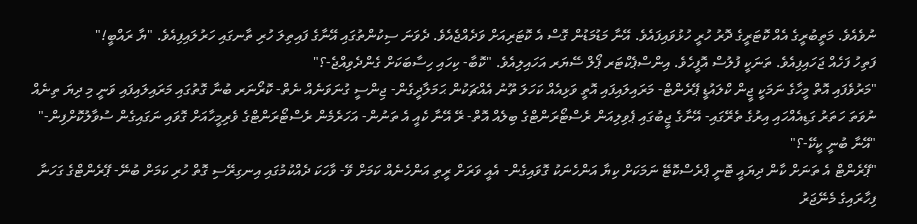ނުވެއެވެ. މަތީބުރީގެ އެއް ކޮޓަރީގެ ދޮރު ހުރީ ހުޅުވައިފައެވެ. އޭނާ މަޑުމަޑުން ގޮސް އެ ކޮޓަރިއަށް ވަދެއްޖެއެވެ. ދެވަނަ ސިކުންތުގައި އޭނާގެ ފައިތިލަ ހުރި ތާނގައި ހަރުލައިފިއެވެ. "ޔާ ރައްބީ!"
ފަތިހު ފަހެއް ޖަހައިފިއެވެ. ތަނަކީ ފުލުސް އޮފީހެވެ. އިންސްޕެކްޓަރ ޕޯލް ސޭޔަރ އަހައިލިއެވެ. "ކޮބާ- ކިހައި ހިސާބަކަށް ގެންދެވިއްޖެ-؟"
"މަރުވެފައި އޮތް މީހާގެ ނަމަކީ ޖީން ކްލައުޑީ ޕޭރެންޓް- މަރައިލައިފައި އޮތީ ވަޅިއެއް ކަހަލަ ތޫނު އެއްޗަކުން ޙަމަލާދީގެން- ޖިންސީ ގުނަވަނެއް ނެތް- ކޮރޯނަރ ބުނާ ގޮތުގައި މަރައިލައިފައި ވަނީ މި ދިޔަ ތިނެއް ނުވަތަ ހަތަރު ގަޑިއެއްހައި އިރުގެ ތެރޭގައި- އޭނާގެ ޖީބުގައި ޕެވިލިއަން ރެސްޓޯރަންޓްގެ ބިލެއް އޮތް- ރޭ އޭނާ ކެއީ އެ ތަނުން- އަހަރެމެން ރެސްޓޯރަންޓްގެ ވެރިމީހާއަށް ގޮވައި ނަގައިގެން ސުވާލުކޮށްފިން-"
"އޭނާ ބުނީ ކީކޭ-؟"
"ޕޭރެންޓް އެ ތަނަށް ކާން ދިޔައީ ޓޮނީ ޕްރެސްކޮޓޭ ނަމަކަށް ކިޔާ އަންހެނަކު ގޮވައިގެން- އެއީ ވަރަށް ރީތި އަންހެނެއް ކަމަށް ވޭ- ވާހަކަ ދެއްކުމުގައި އިނގިރޭސި ގޮތް ހުރި ކަމަށް ބުނޭ- ޕޭރެންޓްގެ ގަހަނާ ފިހާރައިގެ މެނޭޖަރު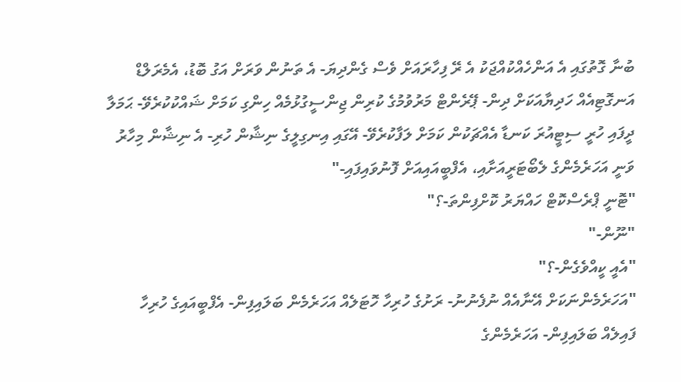ބުނާ ގޮތުގައި އެ އަންހެއްކުއްޖަކު އެ ރޭ ފިހާރައަށް ވެސް ގެންދިޔަ- އެ ތަނުން ވަރަށް އަގު ބޮޑު، އެމެރަލްޑް އަނގޮޓިއެއް ހަދިޔާއަކަށް ދިން- ޕޭރެންޓް މަރުވުމުގެ ކުރިން ޖިންސީގުޅުމެއް ހިންގި ކަމަށް ޝައްކުކުރެވޭ- ޙަމަލާ ދީފައި ހުރީ ސިޓީއުރަ ކަނޑާ އެއްޗަކުން ކަމަށް ލަފާކުރެވޭ- އޭގައި އިނގިލީގެ ނިޝާން ހުރި- އެ ނިޝާން މިހާރު ވަނީ އަހަރެމެންގެ ލެބޯޓަރީއަށާއި، އެފްބީއައިއަށް ފޮނުވައިފައި-"
"ޓޮނީ ޕްރެސްކޮޓް ހައްޔަރު ކޮށްފިންތަ-؟"
"ނޫން-"
"އެއީ ކީއްވެގެން-؟"
"އަހަރެމެންނަކަށް އޭނާއެއް ނުފެނުނު- ރަށުގެ ހުރިހާ ހޮޓަލެއް އަހަރެމެން ބަލައިފިން- އެފްބީއައިގެ ހުރިހާ ފައިލެއް ބަލައިފިން- އަހަރެމެންގެ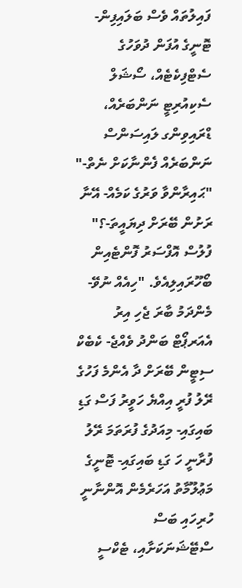ފައިލުތައް ވެސް ބަލައިފިން- ޓޮނީގެ އުފަން ދުވަހުގެ ސެޓްފިކެޓެއް، ސޯޝަލް ސެކިއުރިޓީ ނަންބަރެއް، ޑްރައިވިންގ ލައިސަންސް ނަންބަރެއް ފެންނާކަށް ނެތް-"
"ޙައިރާންވާ ވަރުގެ ކަމެއް- އޭނާ ރަށުން ބޭރަށް ދިޔައީތަ-؟"
ފުލުސް އޮފްސަރު ފޮންޓެއިން ބޯހޫރައިލިއެވެ. "ހިއެއް ނުވޭ- މެންދަމު ބާރަ ޖެހި އިރު އެއަރޕޯޓް ބަންދު ވެއްޖެ- ކެބެކް ސިޓީން ބޭރަށް ދާ އެންމެ ފަހުގެ ރޭލު ފުރީ އިއްޔެ ހަވީރު ފަސް ގަޑި ބައިގައި- މިއަދުގެ ފުރަތަމަ ރޭލު ފުރާނީ ހަ ގަޑި ބައިގައި- ޓޮނީގެ މަޢުލޫމާތު އަހަރެމެން އޮންނާނީ ހުރިހައި ބަސް ސްޓޭޝަނަކަށާއި، ޓެކްސީ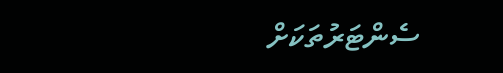ސެންޓަރުތަކަށް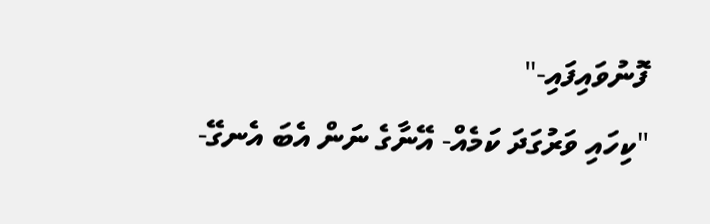ފޮނުވައިފައި-"
"ކިހައި ވަރުގަދަ ކަމެއް- އޭނާގެ ނަން އެބަ އެނގޭ-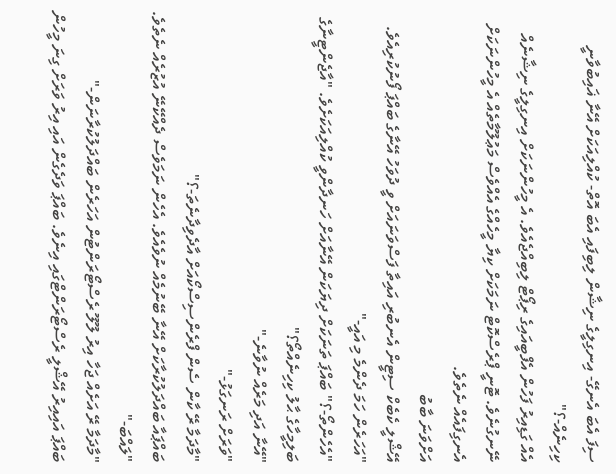ސިފަ އެބަ އެނގޭ- އިނގިލީގެ ނިޝާން ލިބިފައި އެބަ އޮތް- ކުއްލިއަކަށް އޭނާ ޣައިބުވާނީ ކިހިނެއް-؟"
އެއް ގަޑިއިރު ފަހުން އެފްބީއައިގެ ރިޕޯޓް ލިބިއްޖެއެވެ. އެ މީހުންނަކަށް އިނގިލީގެ ނިޝާނެއް ނޭނގުނެވެ. ޓޮނީ ޕްރެސްކޮޓް ނަމަކަށް ކިޔާ މީހެއްގެ އެއްވެސް މަޢުލޫމާތެއް އެ މީހުންނަކަށް އެނގިފައެއް ނެތެވެ.
އަށްވަނަ ބާބު
އޭޝްލީ ކެބެކް ސިޓީން އެނބުރި އައިތާ ފަސްވަނައަށް ވީ ދުވަހު އޭނާގެ ބައްޕަ ފޯނުކުރިއެވެ. "އަހަރެން ހަމަ ދެންމެ މި އައީ-"
"އެހެންތޯ-؟" ބައްޕަ ތަނަކަށް ދިޔަކަން އޭނާއަށް ހަނދާންވީ ކުއްލިއަކަށެވެ. "އާޖެންޓީނާގެ ބަލިމީހާގެ ޙާލު ކިހިނެއްތޯ؟"
"އޭނާ އަދި މަރެއް ނުވާނެ-"
"ވަރަށް ރަނގަޅު-"
"މާދަމާ ރޭ ކާން ސެން ފްރެންސިސްކޯއަށް އާދެވިދާނެތަ-؟"
ބައްޕައާ ބައްދަލުކުރާކަށް އޭނާ ބޭނުމެއް ނުވެއެވެ. އެހެން ނަމަވެސް ދެއްކޭނޭ އުޒުރެއް ނެތެވެ. "ލައްބަ-"
"މާދަމާ ރޭ އަށެއް ޖަހާ އިރު ލޫލޫ ރެސްޓޯރަންޓުން އަހަރެން ބައްދަލުކުރާނަން-"
ބައްޕަ އައިއިރު އޭޝްލީ ރެސްޓޯރަންޓްގައި އިނެވެ. ބައްޕަ ވަދެގެން އައި އިރު ވަރަށް ގިނަ މީހުން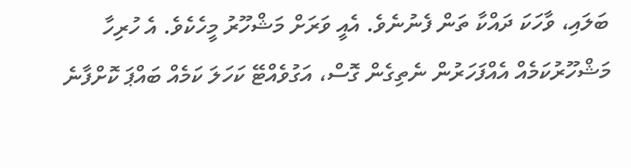ބަލައި، ވާހަކަ ދައްކާ ތަން ފެނުނެވެ. އެއީ ވަރަށް މަޝްހޫރު މީހެކެވެ. އެ ހުރިހާ މަޝްހޫރުކަމެއް އެއްފަހަރުން ނެތިގެން ގޮސް، އަގުވެއްޓޭ ކަހަލަ ކަމެއް ބައްޕަ ކޮށްފާނެ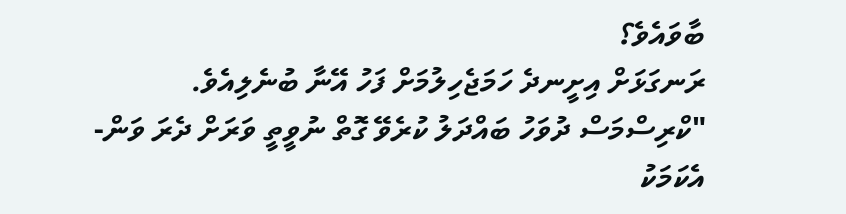ބާވައެވެ؟
ރަނގަޅަށް އިށީނދެ ހަމަޖެހިލުމަށް ފަހު އޭނާ ބުނެލިއެވެ. "ކްރިސްމަސް ދުވަހު ބައްދަލު ކުރެވޭ ގޮތް ނުވީތީ ވަރަށް ދެރަ ވަން- އެކަމަކު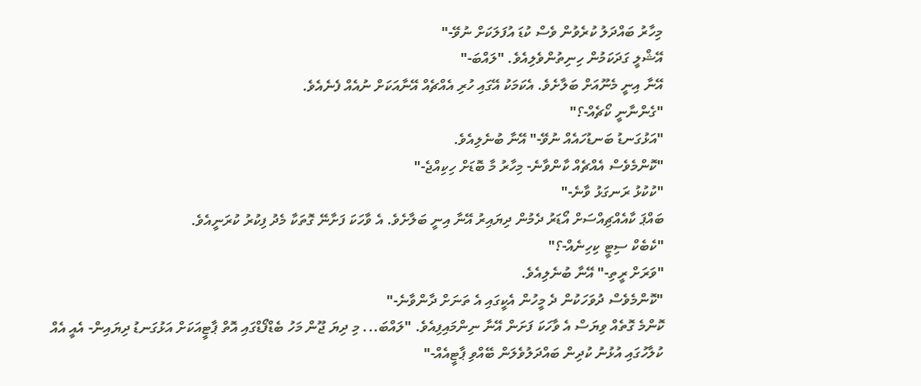މިހާރު ބައްދަލު ކުރެވުން ވެސް ކުޑަ އުފަލަކަށް ނުވޭ-"
އޭޝްލީ ގަދަކަމުން ހިނިތުންވެލިއެވެ. "ލައްބަ-"
އޭނާ އިނީ މެނޫއަށް ބަލާށެވެ. އެކަމަކު އޭގައި ހުރި އެއްޗެއް އޭނާއަކަށް ނުއެއް ފެނެއެވެ.
"ގެންނާނީ ކޯޗެއް-؟"
"އަޅުގަނޑު ބަނޑުހައެއް ނުވޭ-" އޭނާ ބުނެލިއެވެ.
"ކޮންމެވެސް އެއްޗެއް ކާންވާނެ- މިހާރު މާ ބޮޑަށް ހިކިއްޖެ-"
"ކުކުޅު ރަނގަޅު ވާނެ-"
ބައްޕަ ކާއެއްޗިއްސަށް އޯޑަރު ދެމުން ދިޔައިރު އޭނާ އިނީ ބަލާށެވެ. އެ ވާހަކަ ފަށާނޭ ގޮތަކާ މެދު ފިކުރު ކުރަނީއެވެ.
"ކެބެކް ސިޓީ ކިހިނެއް-؟"
"ވަރަށް ރީތި-" އޭނާ ބުނެލިއެވެ.
"ކޮންމެވެސް ދުވަހަކުން ދެ މީހުން އެކީގައި އެ ތަނަށް ދާންވާނެ-"
ކޮންމެ ގޮތެއް ވިޔަސް އެ ވާހަކަ ފަށަން އޭނާ ނިންމައިފިއެވެ. "ލައްބަ... މި ދިޔަ ޖޫން މަހު ބެޑްފޯޑްގައި އޮތް ޕާޓީއަކަށް އަޅުގަނޑު ދިޔައިން- އެއީ އެއް ކުލާހުގައި އުޅުނު ކުދިން ބައްދަލުވެލަން ބޭއްވި ޕާޓީއެއް-"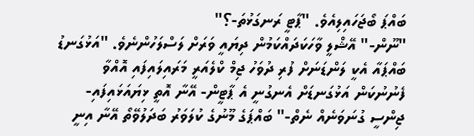ބައްޕަ ބޯޖަހައިލިއެވެ. "ޕާޓީ ރަނގަޅުތަ-؟"
"ނޫން-" އޭޝްލީ ވާހަކަދައްކަމުން ދިޔައީ ވަރަށް ލަސްލަހުންނެވެ. "އަޅުގަނޑު ބައްޕައާ އެކީ ލަންޑަނަށް ފުރި ދުވަހު ޖިމް ކްލެއަރީ މަރައިލައިފައި އޮއްވާ ފެނުނުކަން އަޅުގަނޑަށް އެނގުނީ އެ ޕާޓީން- އޭނާ އޮތީ ޅިޔައަޅައިފައި- ޖިންސީ ގުނަވަނެއް ނެތް-" ބައްޕަގެ މޫނުގެ ކުލަވަރު ބަދަލުވޭތޯ އޭނާ އިނީ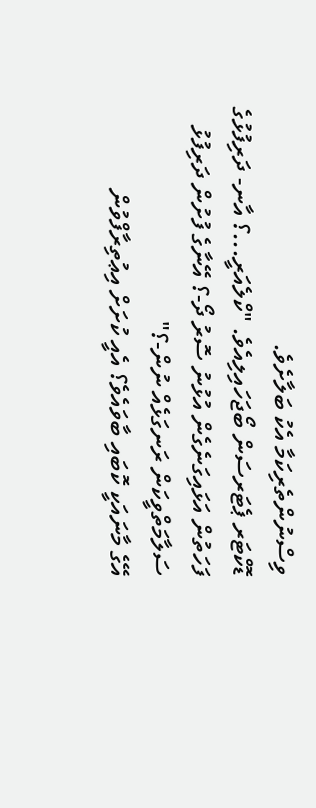ވިސްނުންތެރިކަމާ އެކު ބަލާށެވެ.
ޑޮކްޓަރ ޕެޓަރސަން ބޯޖަހައިލިއެވެ. "ކްލެއަރީ...؟ އާނ- ދަރިފުޅުގެ ފަހަތުން އަޅައިގަނެގެން އުޅުނު ސޮރު ދޯ-؟ އޭނާގެ ފުށުން ދަރިފުޅު ސަލާމަތްވީކަން ރަނގަޅެއް ނުން-؟"
އޭގެ މާނައަކީ ކޮބައި ބާވައެވެ؟ އެއީ ކުށަށް އިޢުތިރާފްވުން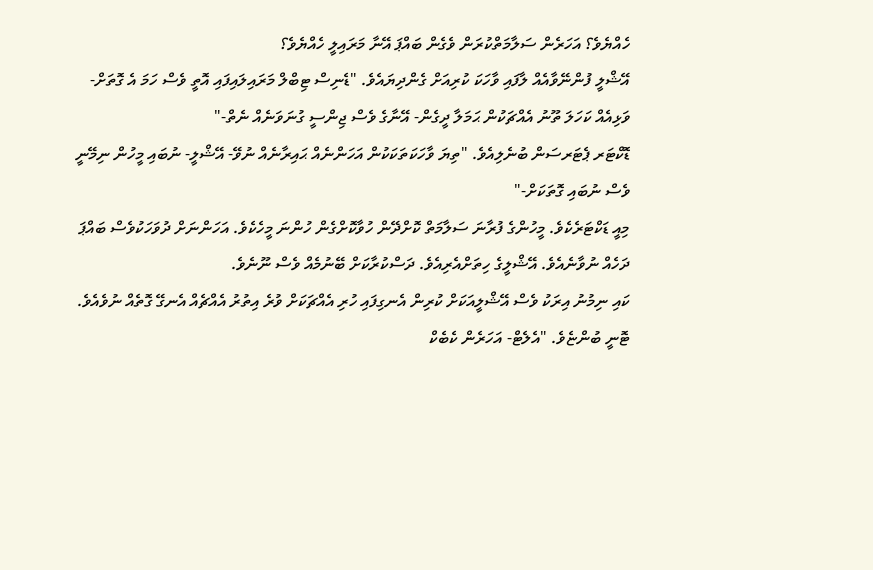ހެއްޔެވެ؟ އަހަރެން ސަލާމަތްކުރަން ވެގެން ބައްޕަ އޭނާ މަރައިލީ ހެއްޔެވެ؟
އޭޝްލީ ފުންނޭވާއެއް ލާފައި ވާހަކަ ކުރިއަށް ގެންދިޔައެވެ. "ޑެނިސް ޓިބްލް މަރައިލައިފައި އޮތީ ވެސް ހަމަ އެ ގޮތަށް- ވަޅިއެއް ކަހަލަ ތޫނު އެއްޗަކުން ޙަމަލާ ދީގެން- އޭނާގެ ވެސް ޖިންސީ ގުނަވަނެއް ނެތް-"
ޑޮކްޓަރ ޕެޓަރސަން ބުނެލިއެވެ. "ތިޔަ ވާހަކަތަކަކުން އަހަންނެއް ޙައިރާނެއް ނުވޭ- އޭޝްލީ- ނުބައި މީހުން ނިމޭނީ ވެސް ނުބައި ގޮތަކަށް-"
މިއީ ޑަކްޓަރެކެވެ. މީހުންގެ ފުރާނަ ސަލާމަތް ކޮށްދޭން ހުވާކޮށްގެން ހުންނަ މީހެކެވެ. އަހަންނަށް ދުވަހަކުވެސް ބައްޕަ ދަހެއް ނުވާނެއެވެ. އޭޝްލީގެ ހިތަށްއެރިއެވެ. ދަސްކުރާކަށް ބޭނުމެއް ވެސް ނޫނެވެ.
ކައި ނިމުނު އިރަކު ވެސް އޭޝްލީއަކަށް ކުރިން އެނގިފައި ހުރި އެއްޗަކަށް ވުރެ އިތުރު އެއްޗެއް އެނގޭ ގޮތެއް ނުވެއެވެ.
ޓޮނީ ބުންޏެވެ. "އެލެޓް- އަހަރެން ކެބެކް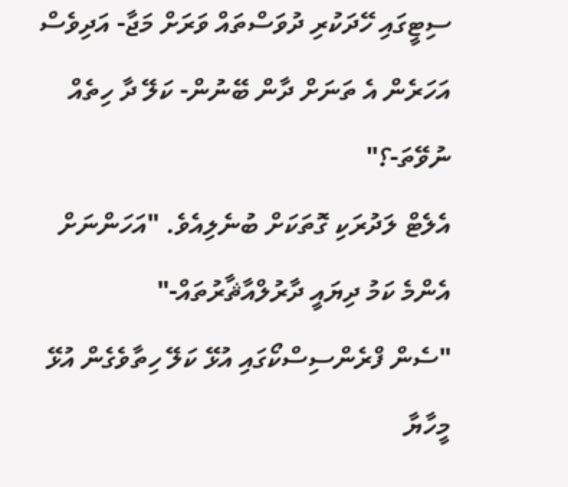ސިޓީގައި ހޭދަކުރި ދުވަސްތައް ވަރަށް މަޖާ- އަދިވެސް އަހަރެން އެ ތަނަށް ދާން ބޭނުން- ކަލޭ ދާ ހިތެއް ނުވޭތަ-؟"
އެލެޓް ލަދުރަކި ގޮތަކަށް ބުނެލިއެވެ. "އަހަންނަށް އެންމެ ކަމު ދިޔައީ ދާރުލްއާޘާރުތައް-"
"ސެން ފްރެންސިސްކޯގައި އުޅޭ ކަލޭ ހިތާވެގެން އުޅޭ މީހާޔާ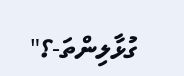ގުޅާލިންތަ-؟"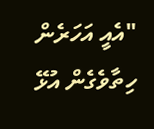"އެއީ އަހަރެން ހިތާވެގެން އުޅޭ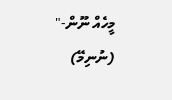މީހެއް ނޫން-"
(ނުނިމޭ)